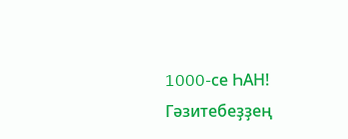1000-cе ҺАН!
Гәзитебеҙҙең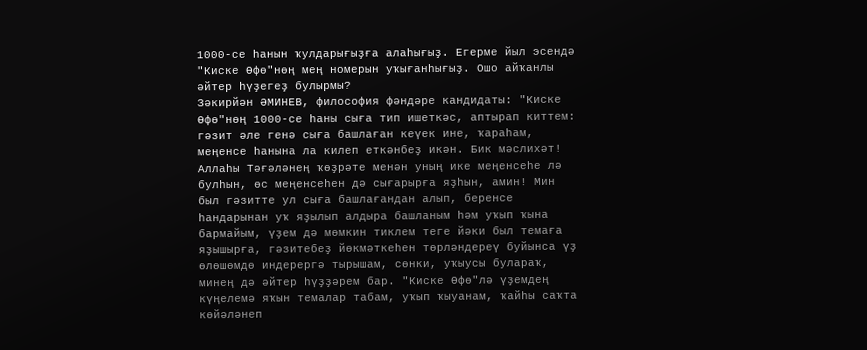1000-се һанын ҡулдарығыҙға алаһығыҙ. Егерме йыл эсендә "Киске Өфө"нөң мең номерын уҡығанһығыҙ. Ошо айҡанлы әйтер һүҙегеҙ булырмы?
Зәкирйән ӘМИНЕВ, философия фәндәре кандидаты: "Киске Өфө"нөң 1000-се һаны сыға тип ишеткәс, аптырап киттем: гәзит әле генә сыға башлаған кеүек ине, ҡараһам, меңенсе һанына ла килеп еткәнбеҙ икән. Бик мәслихәт! Аллаһы Тәғәләнең ҡөҙрәте менән уның ике меңенсеһе лә булһын, өс меңенсеһен дә сығарырға яҙһын, амин! Мин был гәзитте ул сыға башлағандан алып, беренсе һандарынан уҡ яҙылып алдыра башланым һәм уҡып ҡына бармайым, үҙем дә мөмкин тиклем теге йәки был темаға яҙышырға, гәзитебеҙ йөкмәткеһен төрләндереү буйынса үҙ өлөшөмдө индерергә тырышам, сөнки, уҡыусы булараҡ, минең дә әйтер һүҙҙәрем бар. "Киске Өфө"лә үҙемдең күңелемә яҡын темалар табам, уҡып ҡыуанам, ҡайһы саҡта көйәләнеп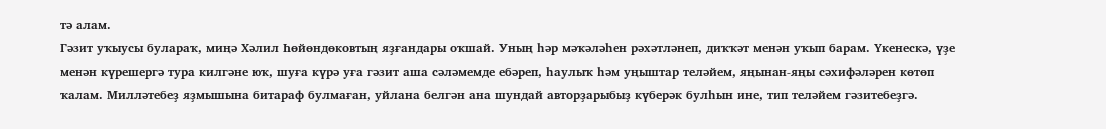тә алам.
Гәзит уҡыусы булараҡ, миңә Хәлил Һөйөндөковтың яҙғандары оҡшай. Уның һәр мәҡәләһен рәхәтләнеп, диҡҡәт менән уҡып барам. Үкенескә, үҙе менән күрешергә тура килгәне юҡ, шуға күрә уға гәзит аша сәләмемде ебәреп, һаулыҡ һәм уңыштар теләйем, яңынан-яңы сәхифәләрен көтөп ҡалам. Милләтебеҙ яҙмышына битараф булмаған, уйлана белгән ана шундай авторҙарыбыҙ күберәк булһын ине, тип теләйем гәзитебеҙгә.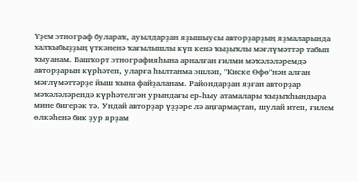Үҙем этнограф булараҡ, ауылдарҙан яҙышыусы авторҙарҙың яҙмаларында халҡыбыҙҙың үткәненә ҡағылышлы күп кенә ҡыҙыҡлы мәғлүмәттәр табып ҡыуанам. Башҡорт этнографияһына арналған ғилми мәҡәләләремдә авторҙарын күрһәтеп, уларға һылтанма эшләп, "Киске Өфө"нән алған мәғлүмәттәрҙе йыш ҡына файҙаланам. Райондарҙан яҙған авторҙар мәҡәләләрендә күрһәтелгән урындағы ер-һыу атамалары ҡыҙыҡһындыра мине бигерәк тә. Ундай авторҙар үҙҙәре лә аңғармаҫтан, шулай итеп, ғилем өлкәһенә бик ҙур ярҙам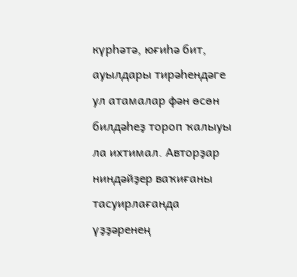күрһәтә, юғиһә бит, ауылдары тирәһендәге ул атамалар фән өсөн билдәһеҙ тороп ҡалыуы ла ихтимал. Авторҙар ниндәйҙер ваҡиғаны тасуирлағанда үҙҙәренең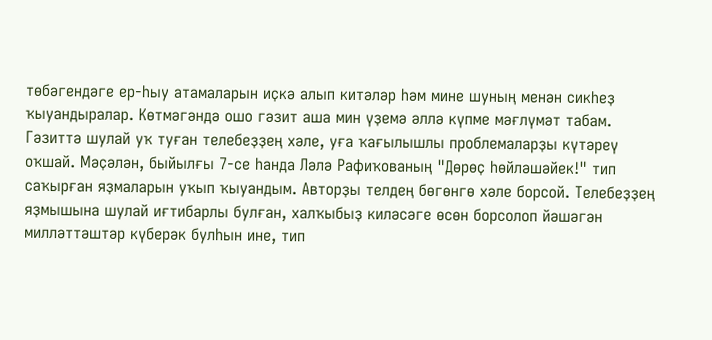төбәгендәге ер-һыу атамаларын иҫкә алып китәләр һәм мине шуның менән сикһеҙ ҡыуандыралар. Көтмәгәндә ошо гәзит аша мин үҙемә әллә күпме мәғлүмәт табам.
Гәзиттә шулай уҡ туған телебеҙҙең хәле, уға ҡағылышлы проблемаларҙы күтәреү оҡшай. Мәҫәлән, быйылғы 7-се һанда Ләлә Рафиҡованың "Дөрөҫ һөйләшәйек!" тип саҡырған яҙмаларын уҡып ҡыуандым. Авторҙы телдең бөгөнгө хәле борсой. Телебеҙҙең яҙмышына шулай иғтибарлы булған, халҡыбыҙ киләсәге өсөн борсолоп йәшәгән милләттәштәр күберәк булһын ине, тип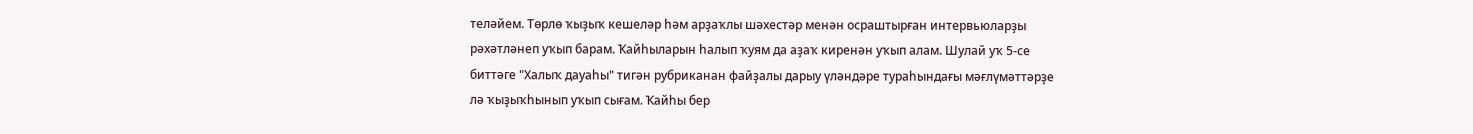теләйем. Төрлө ҡыҙыҡ кешеләр һәм арҙаҡлы шәхестәр менән осраштырған интервьюларҙы рәхәтләнеп уҡып барам. Ҡайһыларын һалып ҡуям да аҙаҡ киренән уҡып алам. Шулай уҡ 5-се биттәге "Халыҡ дауаһы" тигән рубриканан файҙалы дарыу үләндәре тураһындағы мәғлүмәттәрҙе лә ҡыҙыҡһынып уҡып сығам. Ҡайһы бер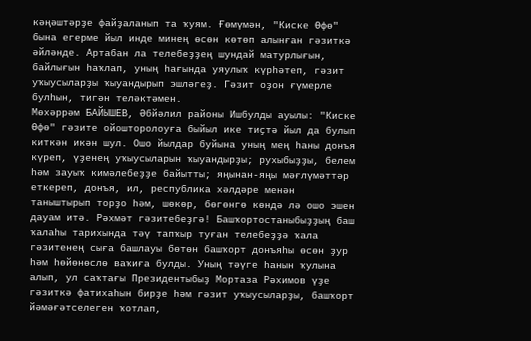кәңәштәрҙе файҙаланып та ҡуям. Ғөмүмән, "Киске Өфө" бына егерме йыл инде минең өсөн көтөп алынған гәзиткә әйләнде. Артабан ла телебеҙҙең шундай матурлығын, байлығын һаҡлап, уның һағында уяулыҡ күрһәтеп, гәзит уҡыусыларҙы ҡыуандырып эшләгеҙ. Гәзит оҙон ғүмерле булһын, тигән теләктәмен.
Мөхәррәм БАЙЫШЕВ, Әбйәлил районы Ишбулды ауылы: "Киске Өфө" гәзите ойошторолоуға быйыл ике тиҫтә йыл да булып киткән икән шул. Ошо йылдар буйына уның мең һаны донъя күреп, үҙенең уҡыусыларын ҡыуандырҙы; рухыбыҙҙы, белем һәм зауыҡ кимәлебеҙҙе байытты; яңынан-яңы мәғлүмәттәр еткереп, донъя, ил, республика хәлдәре менән таныштырып торҙо һәм, шөкөр, бөгөнгө көндә лә ошо эшен дауам итә. Рәхмәт гәзитебеҙгә! Башҡортостаныбыҙҙың баш ҡалаһы тарихында тәү тапҡыр туған телебеҙҙә ҡала гәзитенең сыға башлауы бөтөн башҡорт донъяһы өсөн ҙур һәм һөйөнөслө ваҡиға булды. Уның тәүге һанын ҡулына алып, ул саҡтағы Президентыбыҙ Мортаза Рәхимов үҙе гәзиткә фатихаһын бирҙе һәм гәзит уҡыусыларҙы, башҡорт йәмәғәтселеген ҡотлап,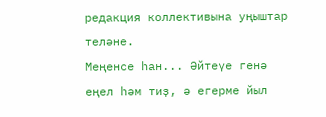редакция коллективына уңыштар теләне.
Меңенсе һан... Әйтеүе генә еңел һәм тиҙ, ә егерме йыл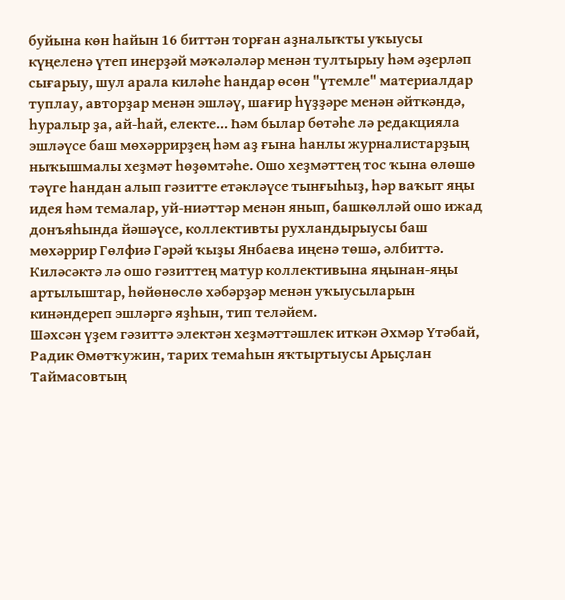буйына көн һайын 16 биттән торған аҙналыҡты уҡыусы күңеленә үтеп инерҙәй мәҡәләләр менән тултырыу һәм әҙерләп сығарыу, шул арала киләһе һандар өсөн "үтемле" материалдар туплау, авторҙар менән эшләү, шағир һүҙҙәре менән әйткәндә, һуралыр ҙа, ай-һай, електе... Һәм былар бөтәһе лә редакцияла эшләүсе баш мөхәррирҙең һәм аҙ ғына һанлы журналистарҙың ныҡышмалы хеҙмәт һөҙөмтәһе. Ошо хеҙмәттең тос ҡына өлөшө тәүге һандан алып гәзитте етәкләүсе тынғыһыҙ, һәр ваҡыт яңы идея һәм темалар, уй-ниәттәр менән янып, башкөлләй ошо ижад донъяһында йәшәүсе, коллективты рухландырыусы баш мөхәррир Гөлфиә Гәрәй ҡыҙы Янбаева иңенә төшә, әлбиттә. Киләсәктә лә ошо гәзиттең матур коллективына яңынан-яңы артылыштар, һөйөнөслө хәбәрҙәр менән уҡыусыларын кинәндереп эшләргә яҙһын, тип теләйем.
Шәхсән үҙем гәзиттә электән хеҙмәттәшлек иткән Әхмәр Үтәбай, Радик Өмөтҡужин, тарих темаһын яҡтыртыусы Арыҫлан Таймасовтың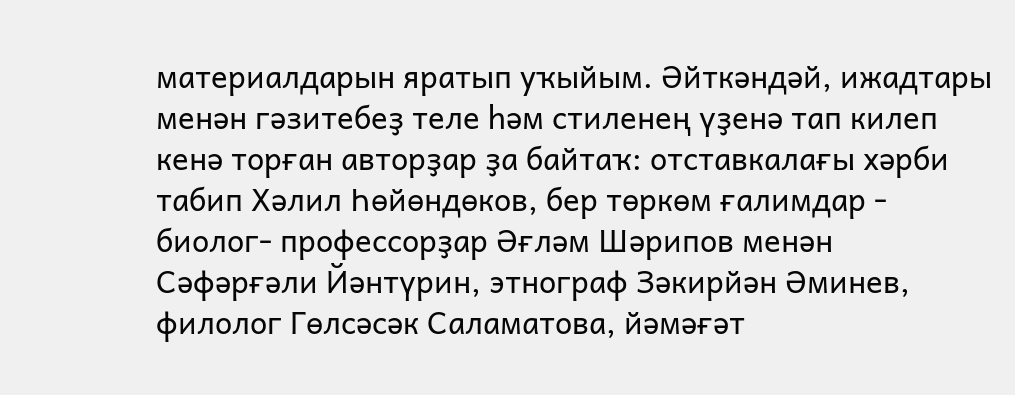материалдарын яратып уҡыйым. Әйткәндәй, ижадтары менән гәзитебеҙ теле һәм стиленең үҙенә тап килеп кенә торған авторҙар ҙа байтаҡ: отставкалағы хәрби табип Хәлил Һөйөндөков, бер төркөм ғалимдар - биолог- профессорҙар Әғләм Шәрипов менән Сәфәрғәли Йәнтүрин, этнограф Зәкирйән Әминев, филолог Гөлсәсәк Саламатова, йәмәғәт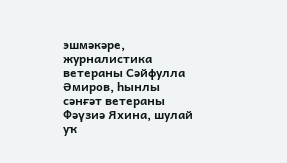эшмәкәре, журналистика ветераны Сәйфулла Әмиров, һынлы сәнғәт ветераны Фәүзиә Яхина, шулай уҡ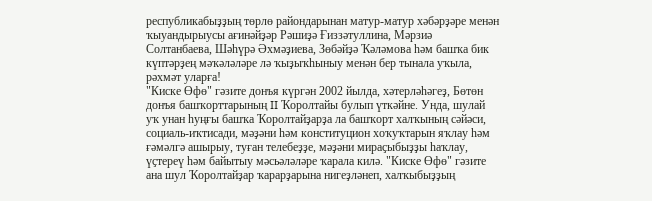республикабыҙҙың төрлө райондарынан матур-матур хәбәрҙәре менән ҡыуандырыусы ағинәйҙәр Рәшиҙә Ғиззәтуллина, Мәрзиә Солтанбаева, Шәһүрә Әхмәҙиева, Зөбәйҙә Ҡәләмова һәм башҡа бик күптәрҙең мәҡәләләре лә ҡыҙыҡһыныу менән бер тынала уҡыла, рәхмәт уларға!
"Киске Өфө" гәзите донъя күргән 2002 йылда, хәтерләһәгеҙ, Бөтөн донъя башҡорттарының II Ҡоролтайы булып үткәйне. Унда, шулай уҡ унан һуңғы башҡа Ҡоролтайҙарҙа ла башҡорт халҡының сәйәси, социаль-иҡтисади, мәҙәни һәм конституцион хоҡуҡтарын яҡлау һәм ғәмәлгә ашырыу, туған телебеҙҙе, мәҙәни мираҫыбыҙҙы һаҡлау, үҫтереү һәм байытыу мәсьәләләре ҡарала килә. "Киске Өфө" гәзите ана шул Ҡоролтайҙар ҡарарҙарына нигеҙләнеп, халҡыбыҙҙың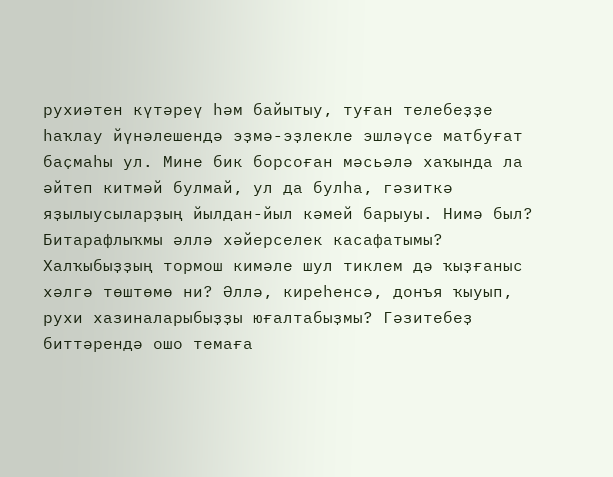рухиәтен күтәреү һәм байытыу, туған телебеҙҙе һаҡлау йүнәлешендә эҙмә-эҙлекле эшләүсе матбуғат баҫмаһы ул. Мине бик борсоған мәсьәлә хаҡында ла әйтеп китмәй булмай, ул да булһа, гәзиткә яҙылыусыларҙың йылдан-йыл кәмей барыуы. Нимә был? Битарафлыҡмы әллә хәйерселек касафатымы? Халҡыбыҙҙың тормош кимәле шул тиклем дә ҡыҙғаныс хәлгә төштөмө ни? Әллә, киреһенсә, донъя ҡыуып, рухи хазиналарыбыҙҙы юғалтабыҙмы? Гәзитебеҙ биттәрендә ошо темаға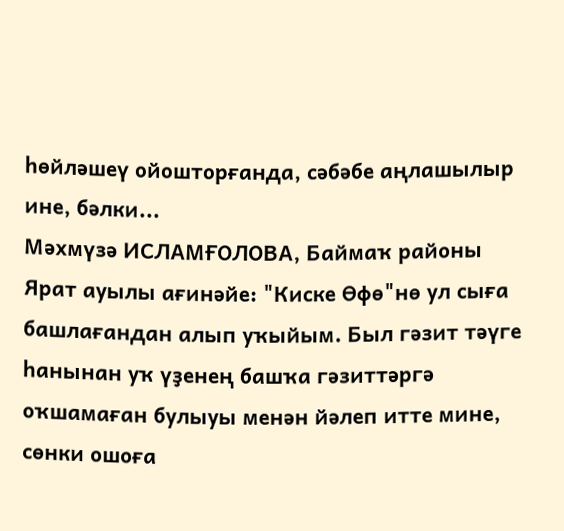һөйләшеү ойошторғанда, сәбәбе аңлашылыр ине, бәлки...
Мәхмүзә ИСЛАМҒОЛОВА, Баймаҡ районы Ярат ауылы ағинәйе: "Киске Өфө"нө ул сыға башлағандан алып уҡыйым. Был гәзит тәүге һанынан уҡ үҙенең башҡа гәзиттәргә оҡшамаған булыуы менән йәлеп итте мине, сөнки ошоға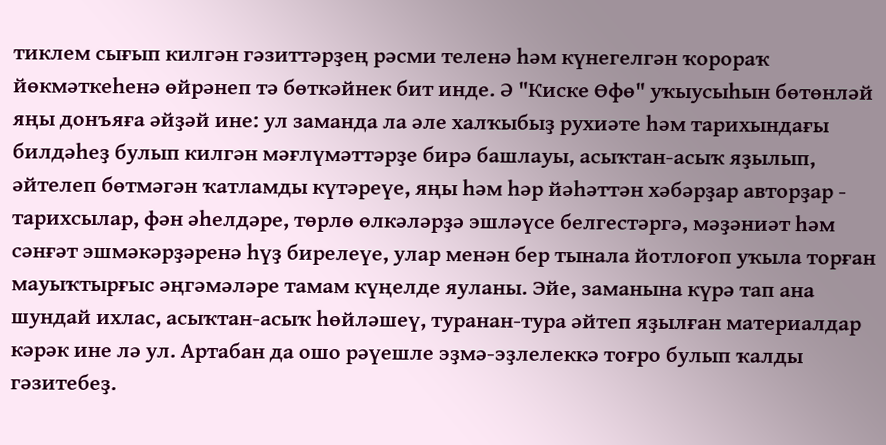тиклем сығып килгән гәзиттәрҙең рәсми теленә һәм күнегелгән ҡорораҡ йөкмәткеһенә өйрәнеп тә бөткәйнек бит инде. Ә "Киске Өфө" уҡыусыһын бөтөнләй яңы донъяға әйҙәй ине: ул заманда ла әле халҡыбыҙ рухиәте һәм тарихындағы билдәһеҙ булып килгән мәғлүмәттәрҙе бирә башлауы, асыҡтан-асыҡ яҙылып, әйтелеп бөтмәгән ҡатламды күтәреүе, яңы һәм һәр йәһәттән хәбәрҙар авторҙар - тарихсылар, фән әһелдәре, төрлө өлкәләрҙә эшләүсе белгестәргә, мәҙәниәт һәм сәнғәт эшмәкәрҙәренә һүҙ бирелеүе, улар менән бер тынала йотлоғоп уҡыла торған мауыҡтырғыс әңгәмәләре тамам күңелде яуланы. Эйе, заманына күрә тап ана шундай ихлас, асыҡтан-асыҡ һөйләшеү, туранан-тура әйтеп яҙылған материалдар кәрәк ине лә ул. Артабан да ошо рәүешле эҙмә-эҙлелеккә тоғро булып ҡалды гәзитебеҙ.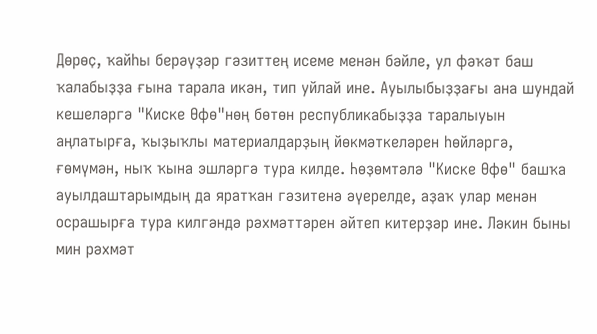Дөрөҫ, ҡайһы берәүҙәр гәзиттең исеме менән бәйле, ул фәҡәт баш ҡалабыҙҙа ғына тарала икән, тип уйлай ине. Ауылыбыҙҙағы ана шундай кешеләргә "Киске Өфө"нөң бөтөн республикабыҙҙа таралыуын аңлатырға, ҡыҙыҡлы материалдарҙың йөкмәткеләрен һөйләргә, ғөмүмән, ныҡ ҡына эшләргә тура килде. Һөҙөмтәлә "Киске Өфө" башҡа ауылдаштарымдың да яратҡан гәзитенә әүерелде, аҙаҡ улар менән осрашырға тура килгәндә рәхмәттәрен әйтеп китерҙәр ине. Ләкин быны мин рәхмәт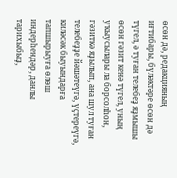өсөн дә, редакцияның иғтибары, бүләктәре өсөн дә түгел, ә туған телебеҙ яҙмышы өсөн гәзит кенә түгел, уның уҡыусылары ла борсолһон, гәзиткә яҙылып, ана шул туған телебеҙҙе йәшәтеүгә, үҫтереүгә, киләсәк быуындарға тапшырыуға өлөш индерһендәр, данлы тарихыбыҙ,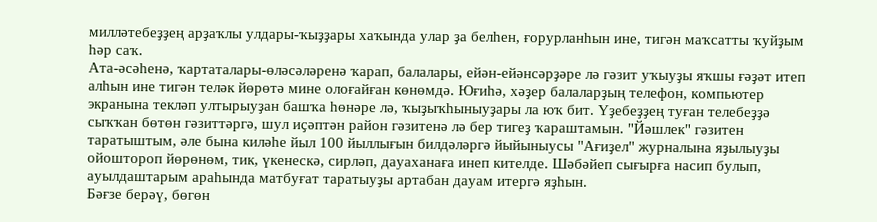милләтебеҙҙең арҙаҡлы улдары-ҡыҙҙары хаҡында улар ҙа белһен, ғорурланһын ине, тигән маҡсатты ҡуйҙым һәр саҡ.
Ата-әсәһенә, ҡартаталары-өләсәләренә ҡарап, балалары, ейән-ейәнсәрҙәре лә гәзит уҡыуҙы яҡшы ғәҙәт итеп алһын ине тигән теләк йөрөтә мине олоғайған көнөмдә. Юғиһә, хәҙер балаларҙың телефон, компьютер экранына текләп ултырыуҙан башҡа һөнәре лә, ҡыҙыҡһыныуҙары ла юҡ бит. Үҙебеҙҙең туған телебеҙҙә сыҡҡан бөтөн гәзиттәргә, шул иҫәптән район гәзитенә лә бер тигеҙ ҡараштамын. "Йәшлек" гәзитен таратыштым, әле бына киләһе йыл 100 йыллығын билдәләргә йыйыныусы "Ағиҙел" журналына яҙылыуҙы ойоштороп йөрөнөм, тик, үкенескә, сирләп, дауаханаға инеп кителде. Шәбәйеп сығырға насип булып, ауылдаштарым араһында матбуғат таратыуҙы артабан дауам итергә яҙһын.
Бәғзе берәү, бөгөн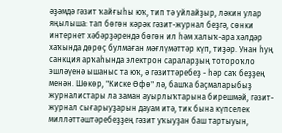әҙәмдә гәзит ҡайғыһы юҡ, тип тә уйлайҙыр, ләкин улар яңылыша: тап бөгөн кәрәк гәзит-журнал беҙгә, сөнки интернет хәбәрҙәрендә бөгөн ил һәм халыҡ-ара хәлдәр хаҡында дөрөҫ булмаған мәғлүмәттәр күп, тиҙәр. Унан һуң санкция арҡаһында электрон сараларҙың тотороҡло эшләүенә ышаныс та юҡ, ә гәзиттәребеҙ - һәр саҡ беҙҙең менән. Шөкөр, "Киске Өфө" лә, башҡа баҫмаларыбыҙ журналистары ла заман ауырлыҡтарына бирешмәй, гәзит-журнал сығарыуҙарын дауам итә, тик бына күпселек милләттәштәребеҙҙең гәзит уҡыуҙан баш тартыуын,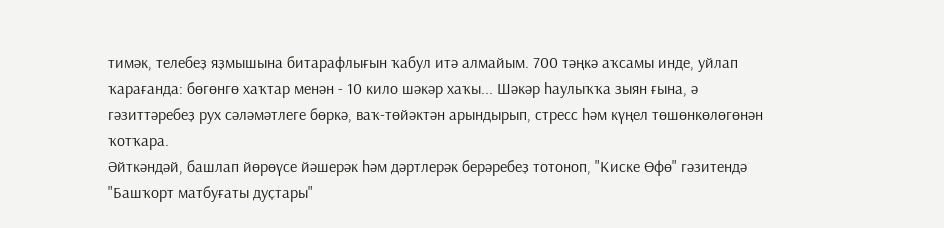тимәк, телебеҙ яҙмышына битарафлығын ҡабул итә алмайым. 700 тәңкә аҡсамы инде, уйлап ҡарағанда: бөгөнгө хаҡтар менән - 10 кило шәкәр хаҡы... Шәкәр һаулыҡҡа зыян ғына, ә гәзиттәребеҙ рух сәләмәтлеге бөркә, ваҡ-төйәктән арындырып, стресс һәм күңел төшөнкөлөгөнән ҡотҡара.
Әйткәндәй, башлап йөрөүсе йәшерәк һәм дәртлерәк берәребеҙ тотоноп, "Киске Өфө" гәзитендә "Башҡорт матбуғаты дуҫтары"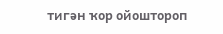тигән ҡор ойоштороп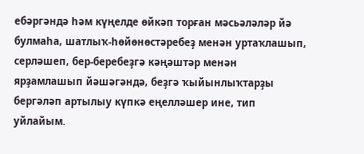ебәргәндә һәм күңелде өйкәп торған мәсьәләләр йә булмаһа, шатлыҡ-һөйөнөстәребеҙ менән уртаҡлашып, серләшеп, бер-беребеҙгә кәңәштәр менән ярҙамлашып йәшәгәндә, беҙгә ҡыйынлыҡтарҙы бергәләп артылыу күпкә еңелләшер ине, тип уйлайым.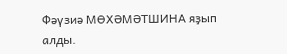Фәүзиә МӨХӘМӘТШИНА яҙып алды.